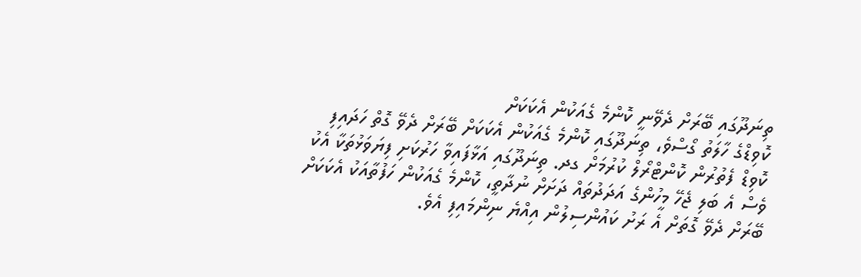ތިނަދޫގައި ބޭރަށް ދެވޭނީ ކޮންމެ ގެއަކުން އެކަކަށް
ކޮވިޑްގެ ހާލަތު ގޯސްވެ، ތިނަދޫގައި ކޮންމެ ގެއަކުން އެކަކަށް ބޭރަށް ދެވޭ ގޮތް ހަދައިފި
ކޮވިޑް ފެތުރުން ކޮންޓްރޯލް ކުރުމަށް ގދ. ތިނަދޫގައި އަޅާފައިވާ ހަރުކަށި ފިޔަވަޅުތަކާ އެކު ވެސް އެ ބަލި ޖެހޭ މީހުންގެ އަދަދުތައް ދަށަށް ނުދާތީ، ކޮންމެ ގެއަކުން ހަފުތާއަކު އެކަކަށް ބޭރަށް ދެވޭ ގޮތަށް އެ ރަށު ކައުންސިލުން އިއްޔެ ނިންމައިފި އެވެ.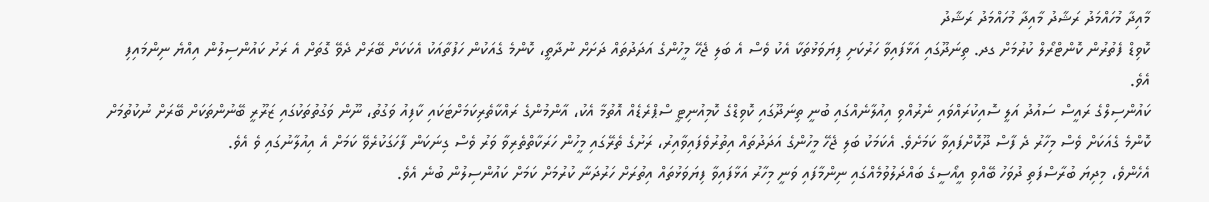މާއިދާ މުހައްމަދު ރަޝާދު މާއިދާ މުހައްމަދު ރަޝާދު
ކޮވިޑް ފެތުރުން ކޮންޓްރޯލް ކުރުމަށް ގދ. ތިނަދޫގައި އަޅާފައިވާ ހަރުކަށި ފިޔަވަޅުތަކާ އެކު ވެސް އެ ބަލި ޖެހޭ މީހުންގެ އަދަދުތައް ދަށަށް ނުދާތީ، ކޮންމެ ގެއަކުން ހަފުތާއަކު އެކަކަށް ބޭރަށް ދެވޭ ގޮތަށް އެ ރަށު ކައުންސިލުން އިއްޔެ ނިންމައިފި އެވެ.
ކައުންސިލްގެ ރައީސް ސައުދު އަލީ ސޮއިކުރައްވައި ނެރުއްވި އިއުލާނެއްގައި ބުނީ ތިނަދޫގައި ކޮވިޑްގެ ކޮމިއުނިޓީ ސްޕްރެޑެއް އޮތުމާ އެކު، އާންމުންގެ ރައްކާތެރިކަމަށްޓަކައި ކާފިއު ވަގުތު، ނޫން ވަގުތުތަކުގައި ޒަރޫރީ ބޭނުންތަކަށް ބޭރަށް ނުކުތުމަށް ކޮންމެ ގެއަކަށް ވެސް މިހާރު ދެ ފާސް ދޫކޮށްފައިވާ ކަމަށެވެ. އެކަމަކު ބަލި ޖެހޭ މީހުންގެ އަދަދުތައް އިތުރުވެފައިވާއިރު، ރަށުގެ ތެރޭގައި މީހުން ހަރަކާތްތެރިވާ ވަރު ވެސް ގިނަކަން ފާހަގަކުރެވޭ ކަމަށް އެ އިއުލާނުގައި ވެ އެވެ.
އެހެންވެ، މިދިޔަ ބުރާސްފަތި ދުވަހު ބޭއްވި އީއޯސީގެ ބައްދަލުވުމެއްގައި ނިންމާފައި ވަނީ މިހާރު އަޅާފައިވާ ފިޔަވަޅުތައް އިތުރަށް ހަރުދަނާ ކުރުމަށް ކަމަށް ކައުންސިލުން ބުނެ އެވެ.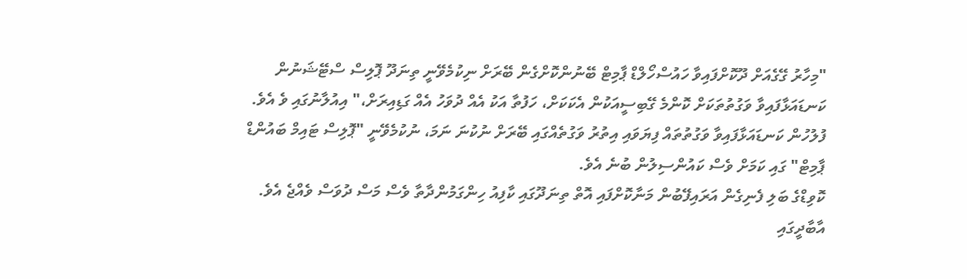"މިހާރު ގޭގެއަށް ދޫކޮށްފައިވާ ހައުސްހޯލްޑް ޕާމިޓް ބޭނުންކޮށްގެން ބޭރަށް ނިކުމެވޭނީ ތިނަދޫ ޕޮލިސް ސްޓޭޝަނުން ކަނޑައަޅާފައިވާ ވަގުތުތަކަށް ކޮންމެ ގޭބިސީއަކުން އެކަކަށް، ހަފުތާ އަކު އެއް ދުވަހު އެއް ގަޑިއިރަށް،" އިއުލާނުގައި ވެ އެވެ.
ފުލުހުން ކަނޑައަޅާފައިވާ ވަގުތުތައް ފިޔަވައި އިތުރު ވަގުތެއްގައި ބޭރަށް ނުކުނަ ނަމަ، ނުކުމެވޭނީ "ޕޮލިސް ޓައިމް ބައުންޑް ޕާމިޓް" ގައި ކަމަށް ވެސް ކައުންސިލުން ބުނެ އެވެ.
ކޮވިޑްގެ ބަލި ފެނިގެން އަރައިފޭބުން މަނާކޮށްފައި އޮތް ތިނަދޫގައި ކާފިއު ހިންގަމުންދާތާ ވެސް މަސް ދުވަސް ވެއްޖެ އެވެ. އާބާދީގައި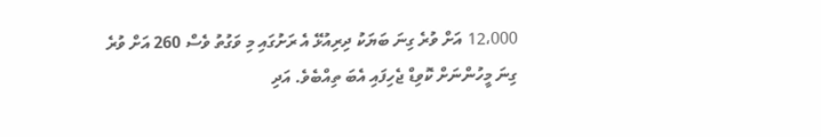12،000 އަށް ވުރެ ގިނަ ބަޔަކު ދިރިއުޅޭ އެ ރަށުގައި މި ވަގުތު ވެސް 260 އަށް ވުރެ ގިނަ މީހުންނަށް ކޮވިޑް ޖެހިފައި އެބަ ތިއްބެވެ. އަދި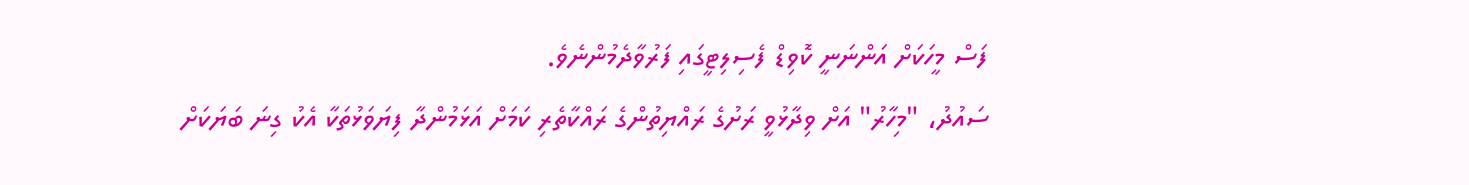ފަސް މީހަކަށް އަންނަނީ ކޮވިޑް ފެސިލިޓީގައި ފަރުވާދެމުންނެވެ.
ސައުދު، "މިހާރު" އަށް ވިދާޅުވީ ރަށުގެ ރައްޔިތުންގެ ރައްކާތެރި ކަމަށް އަޅަމުންދާ ފިޔަވަޅުތަކާ އެކު ގިނަ ބަޔަކަށް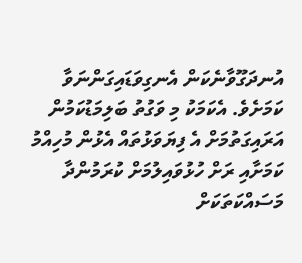އުނދަގޫވާނެކަން އެނގިވަޑައިގަންނަވާ ކަމަށެވެ. އެކަމަކު މި ވަގުތު ބަލިމަޑުކަމުން އަރައިގަތުމަށް އެ ފިޔަވަޅުތައް އެޅުން މުހިއްމު ކަމަށާއި ރަށް ހުޅުވައިލުމަށް ކުރަމުންދާ މަސައްކަތަކަށް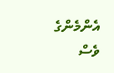އެންމެންގެ ވެސް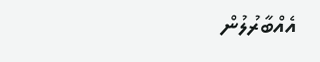އެއްބާރުލުން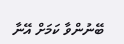ބޭނުންވާ ކަމަށް އޭނާ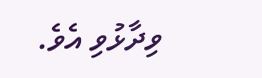ވިދާޅުވި އެވެ.